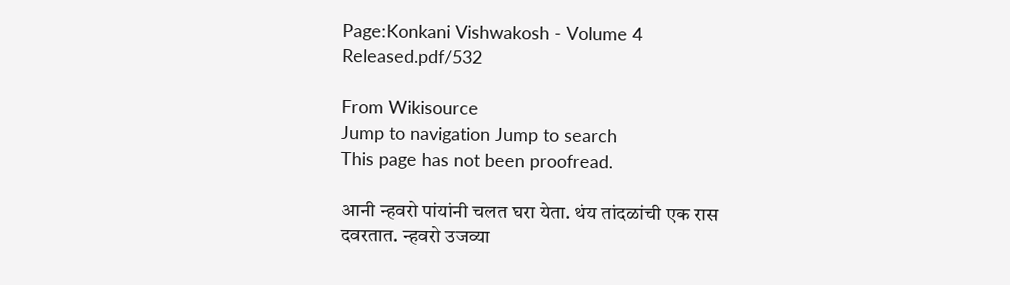Page:Konkani Vishwakosh - Volume 4 Released.pdf/532

From Wikisource
Jump to navigation Jump to search
This page has not been proofread.

आनी न्हवरो पांयांनी चलत घरा येता. थंय तांदळांची एक रास दवरतात. न्हवरो उजव्या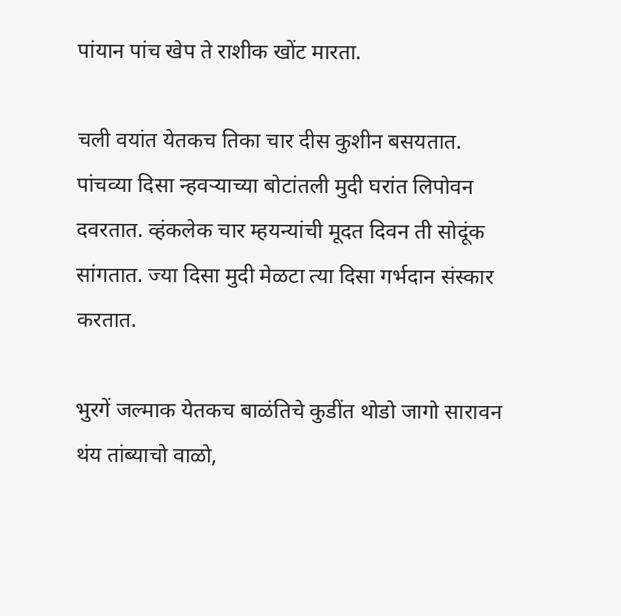पांयान पांच खेप ते राशीक खोंट मारता.

चली वयांत येतकच तिका चार दीस कुशीन बसयतात. पांचव्या दिसा न्हवऱ्याच्या बोटांतली मुदी घरांत लिपोवन दवरतात. व्हंकलेक चार म्हयन्यांची मूदत दिवन ती सोदूंक सांगतात. ज्या दिसा मुदी मेळटा त्या दिसा गर्भदान संस्कार करतात.

भुरगें जल्माक येतकच बाळंतिचे कुडींत थोडो जागो सारावन थंय तांब्याचो वाळो,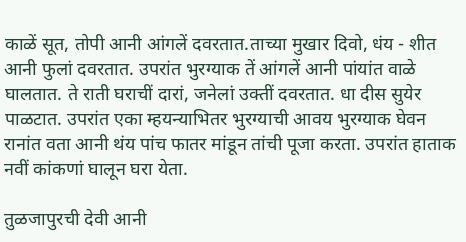काळें सूत, तोपी आनी आंगलें दवरतात.ताच्या मुखार दिवो, धंय - शीत आनी फुलां दवरतात. उपरांत भुरग्याक तें आंगलें आनी पांयांत वाळे घालतात. ते राती घराचीं दारां, जनेलां उक्तीं दवरतात. धा दीस सुयेर पाळटात. उपरांत एका म्हयन्याभितर भुरग्याची आवय भुरग्याक घेवन रानांत वता आनी थंय पांच फातर मांडून तांची पूजा करता. उपरांत हाताक नवीं कांकणां घालून घरा येता.

तुळजापुरची देवी आनी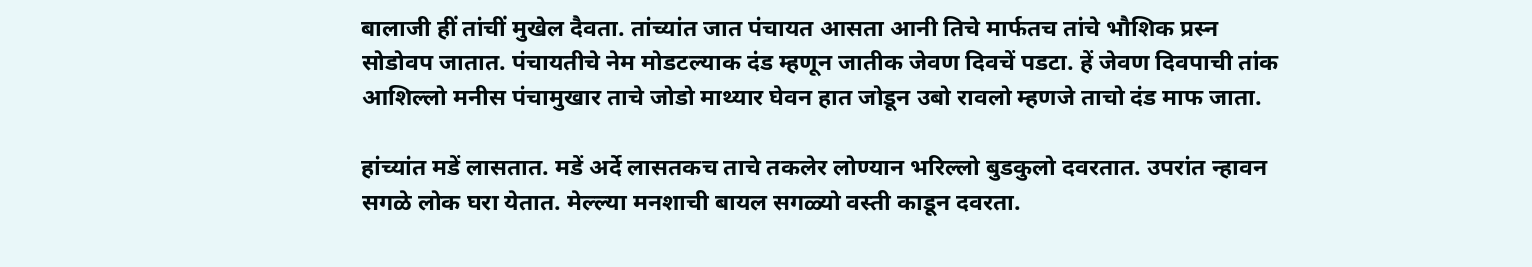बालाजी हीं तांचीं मुखेल दैवता. तांच्यांत जात पंचायत आसता आनी तिचे मार्फतच तांचे भौशिक प्रस्न सोडोवप जातात. पंचायतीचे नेम मोडटल्याक दंड म्हणून जातीक जेवण दिवचें पडटा. हें जेवण दिवपाची तांक आशिल्लो मनीस पंचामुखार ताचे जोडो माथ्यार घेवन हात जोडून उबो रावलो म्हणजे ताचो दंड माफ जाता.

हांच्यांत मडें लासतात. मडें अर्दे लासतकच ताचे तकलेर लोण्यान भरिल्लो बुडकुलो दवरतात. उपरांत न्हावन सगळे लोक घरा येतात. मेल्ल्या मनशाची बायल सगळ्यो वस्ती काडून दवरता.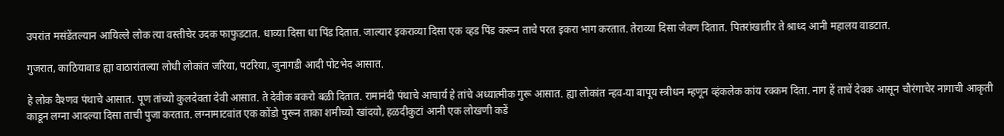उपरांत मसंडेंतल्यान आयिल्ले लोक त्या वस्तीचेर उदक फाफुडटात. धाव्या दिसा धा पिंड दितात. जाल्यार इकराव्या दिसा एक व्हड पिंड करून ताचे परत इकरा भाग करतात. तेराव्या दिसा जेवण दितात. पितरांखातीर ते श्राध्द आनी महालय वाडटात.

गुजरात, काठियावाड ह्या वाठारांतल्या लोधी लोकांत जरिया, पटरिया, जुनागडी आदी पोटभेद आसात.

हे लोक वैश्णव पंथाचे आसात. पूण तांच्यो कुलदेवता देवी आसात. ते देवीक बकरो बळी दितात. रामानंदी पंथाचे आचार्य हे तांचे अध्यात्मीक गुरू आसात. ह्या लोकांत न्हव-या बापूय स्त्रीधन म्हणून व्हंकलेक कांय रक्कम दिता. नाग हें ताचें देवक आसून चौरंगाचेर नागाची आकृती काडून लग्ना आदल्या दिसा ताची पुजा करतात. लग्नामाटवांत एक कोंडो पुरून ताका शमीच्यो खांदयो, हळदीकुटां आनी एक लोखणी कडें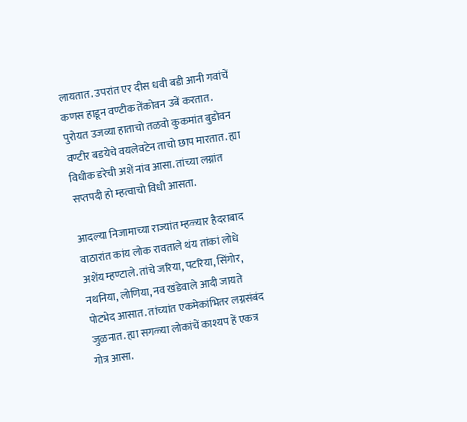लायतात. उपरांत एर दीस धवी बडी आनी गवांचें कणस हाडून वण्टीक तेंकोवन उबें करतात. पुरोयत उजव्या हाताचो तळवो कुकमांत बुडोवन वण्टीर बडयेचे वयलेवटेन ताचो छाप मारतात. ह्या विधीक डरेची अशें नांव आसा. तांच्या लग्नांत सप्तपदी हो म्हत्वाचो विधी आसता.

आदल्या निजामाच्या राज्यांत म्हळ्यार हैदराबाद वाठारांत कांय लोक रावताले थंय तांकां लोधे अशेंय म्हण्टाले. तांचे जरिया, पटरिया, सिंगोर, नथनिया, लोणिया, नव खंडेवाले आदी जायते पोटभेद आसात. तांच्यांत एकमेकांभितर लग्नसंबंद जुळनात. ह्या सगळ्या लोकांचें काश्यप हें एकत्र गोत्र आसा.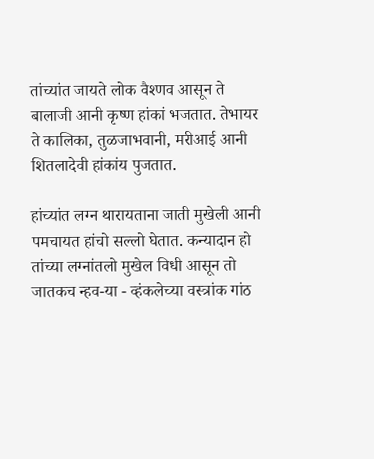तांच्यांत जायते लोक वैश्णव आसून ते बालाजी आनी कृष्ण हांकां भजतात. तेभायर ते कालिका, तुळजाभवानी, मरीआई आनी शितलादेवी हांकांय पुजतात.

हांच्यांत लग्न थारायताना जाती मुखेली आनी पमचायत हांचो सल्लो घेतात. कन्यादान हो तांच्या लग्नांतलो मुखेल विधी आसून तो जातकच न्हव-या - व्हंकलेच्या वस्त्रांक गांठ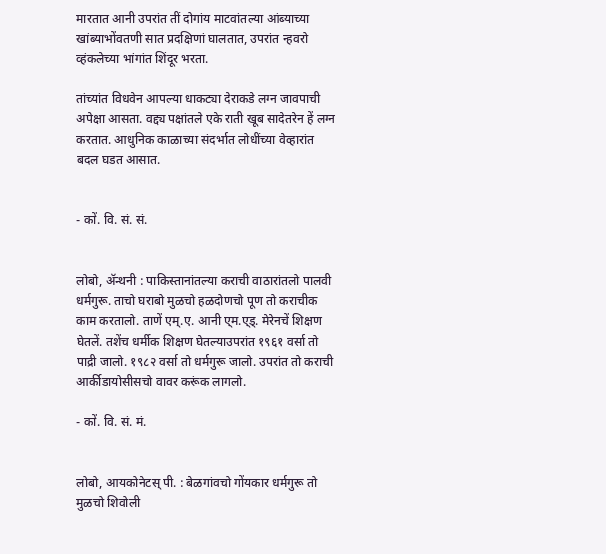मारतात आनी उपरांत तीं दोगांय माटवांतल्या आंब्याच्या खांब्याभोंवतणी सात प्रदक्षिणां घालतात, उपरांत न्हवरो व्हंकलेच्या भांगांत शिंदूर भरता.

तांच्यांत विधवेन आपल्या धाकट्या देराकडे लग्न जावपाची अपेक्षा आसता. वद्द्य पक्षांतले एके राती खूब सादेतरेन हें लग्न करतात. आधुनिक काळाच्या संदर्भात लोधींच्या वेव्हारांत बदल घडत आसात.


- कों. वि. सं. सं.


लोबो, ॲन्थनी : पाकिस्तानांतल्या कराची वाठारांतलो पालवी धर्मगुरू. ताचो घराबो मुळचो हळदोणचो पूण तो कराचीक काम करतालो. ताणें एम्.ए. आनी ए्म.ए्ड्. मेरेनचें शिक्षण घेतलें. तशेंच धर्मीक शिक्षण घेतल्याउपरांत १९६१ वर्सा तो पाद्री जालो. १९८२ वर्सा तो धर्मगुरू जालो. उपरांत तो कराची आर्कीडायोसीसचो वावर करूंक लागलो.

- कों. वि. सं. मं.


लोबो, आयकोनेटस् पी. : बेळगांवचो गोंयकार धर्मगुरू तो मुळचो शिवोली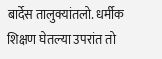बार्देस तालुक्यांतलो. धर्मीक शिक्षण घेतल्या उपरांत तो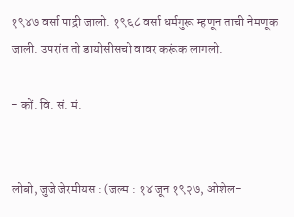१९४७ वर्सा पाद्री जालो. १९६८ वर्सा धर्मगुरू म्हणून ताची नेमणूक जाली. उपरांत तो डायोसीसचो वावर करूंक लागलो.

- कों. वि. सं. मं.


लोबो, जुजे जेरमीयस : (जल्म : १४ जून १९२७, ओशेल-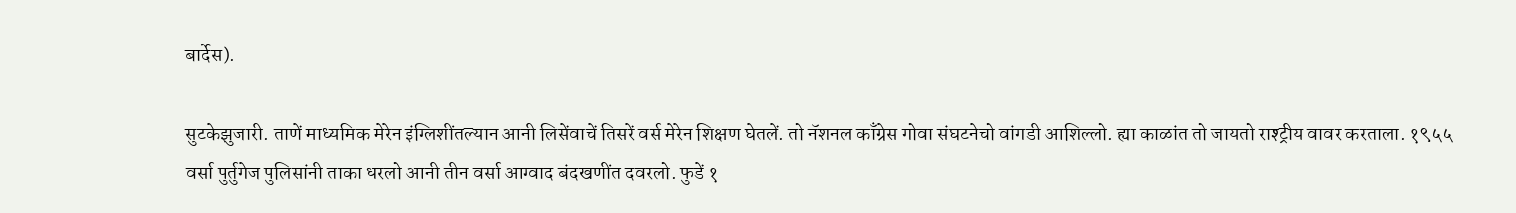बार्देस).

सुटकेझुजारी. ताणें माध्यमिक मेरेन इंग्लिशींतल्यान आनी लिसेंवाचें तिसरें वर्स मेरेन शिक्षण घेतलें. तो नॅशनल काँग्रेस गोवा संघटनेचो वांगडी आशिल्लो. ह्या काळांत तो जायतो राश्ट्रीय वावर करताला. १९५५ वर्सा पुर्तुगेज पुलिसांनी ताका धरलो आनी तीन वर्सा आग्वाद बंदखणींत दवरलो. फुडें १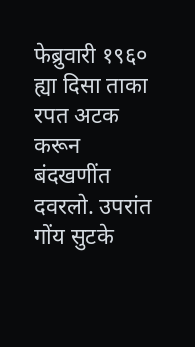फेब्रुवारी १९६० ह्या दिसा ताका रपत अटक करून बंदखणींत दवरलो. उपरांत गोंय सुटके